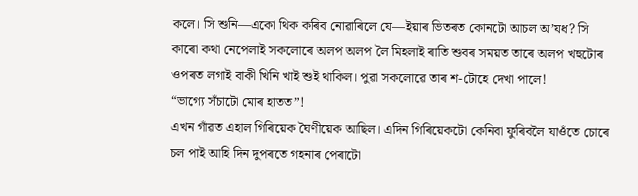কলে। সি শুনি—একো থিক কৰিব নোৱাৰিলে যে—ইয়াৰ ভিতৰত কোনটো আচল অ’যধ? সি কাৰো কথা নেপেলাই সকলোৰে অলপ অলপ লৈ মিহলাই ৰাতি শুবৰ সময়ত তাৰে অলপ খহুটোৰ ওপৰত লগাই বাকী খিনি খাই শুই থাকিল। পুৱা সকলোৱে তাৰ শ-টোহে দেখা পালে!
“ভাগ্যে সঁচাটো মোৰ হাতত”!
এখন গাঁৱত এহাল গিৰিয়েক ঘৈণীয়েক আছিল। এদিন গিৰিয়েকটো কেনিবা ফুৰিবলৈ যাওঁতে চোৰে চল পাই আহি দিন দুপৰতে গহনাৰ পেৰাটো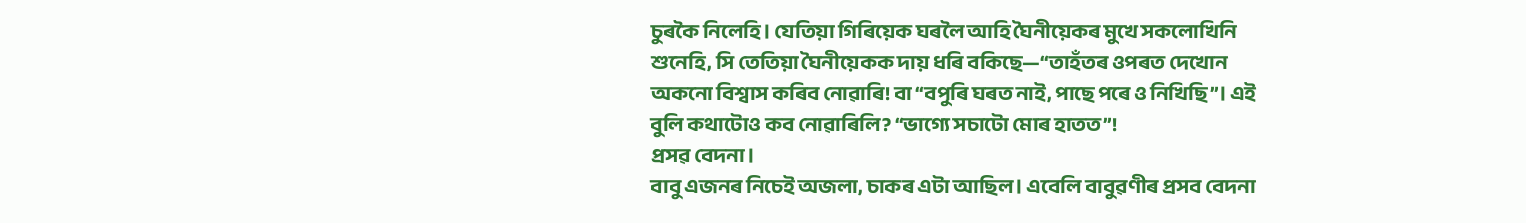চুৰকৈ নিলেহি। যেতিয়া গিৰিয়েক ঘৰলৈ আহি ঘৈনীয়েকৰ মুখে সকলোখিনি শুনেহি, সি তেতিয়া ঘৈনীয়েকক দায় ধৰি বকিছে—“তাহঁতৰ ওপৰত দেখোন অকনো বিশ্বাস কৰিব নোৱাৰি! বা “বপুৰি ঘৰত নাই, পাছে পৰে ও নিখিছি”। এই বুলি কথাটোও কব নোৱাৰিলি? “ভাগ্যে সচাটো মোৰ হাতত”!
প্ৰসৱ বেদনা।
বাবু এজনৰ নিচেই অজলা, চাকৰ এটা আছিল। এবেলি বাবুৱণীৰ প্ৰসব বেদনা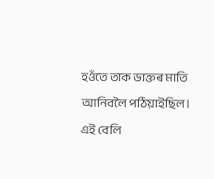হওঁতে তাক ডাক্তৰ মাতি আনিবলৈ পঠিয়াইছিল। এই বেলি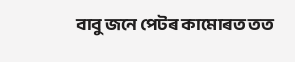বাবু জনে পেটৰ কামোৰত তত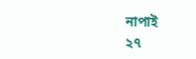নাপাই
২৭